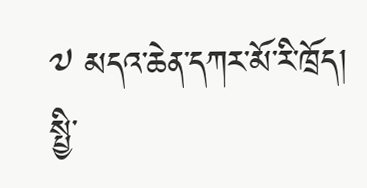༧ མདའ་ཆེན་དཀར་མོ་རི་ཁྲོད།
སྤྱི་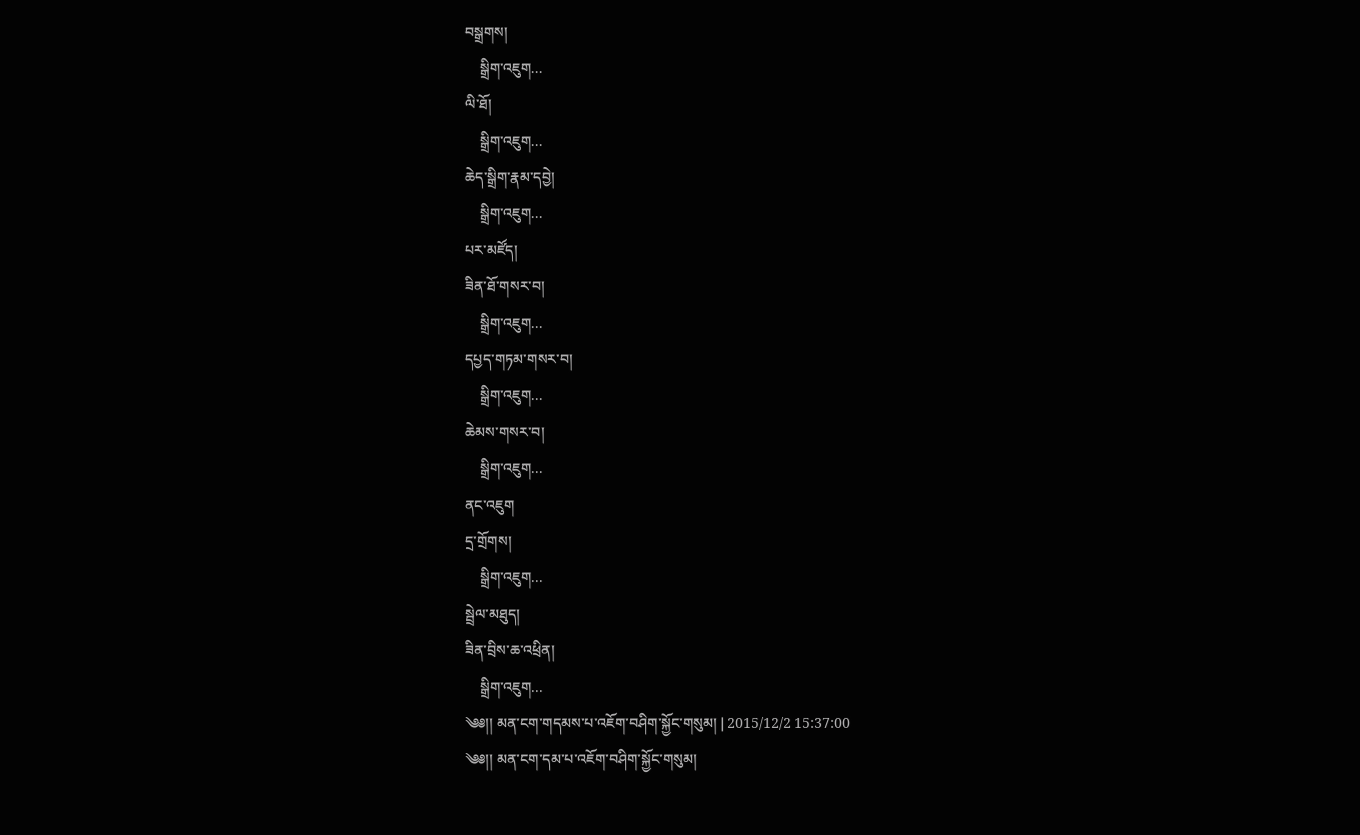བསྒྲགས།
    སྒྲིག་འཇུག...
ལི་ཐོ།
    སྒྲིག་འཇུག...
ཆེད་སྒྲིག་རྣམ་དབྱེ།
    སྒྲིག་འཇུག...
པར་མཛོད།
ཟིན་ཐོ་གསར་བ།
    སྒྲིག་འཇུག...
དཔྱད་གཏམ་གསར་བ།
    སྒྲིག་འཇུག...
ཆེམས་གསར་བ།
    སྒྲིག་འཇུག...
ནང་འཇུག
དྲ་གྲོགས།
    སྒྲིག་འཇུག...
སྦྲེལ་མཐུད།
ཟིན་བྲིས་ཆ་འཕྲིན།
    སྒྲིག་འཇུག...
༄༅།། མན་ངག་གདམས་པ་འཇོག་བཤིག་སྐྱོང་གསུམ། | 2015/12/2 15:37:00
༄༅།། མན་ངག་དམ་པ་འཇོག་བཤིག་སྐྱོང་གསུམ།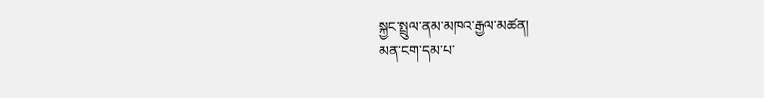སྐྱང་སྤྲུལ་ནམ་མཁའ་རྒྱལ་མཚན།
མན་ངག་དམ་པ་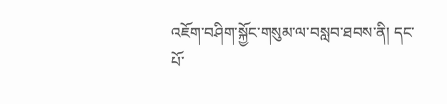འཇོག་བཤིག་སྐྱོང་གསུམ་ལ་བསླབ་ཐབས་ནི། དང་པོ་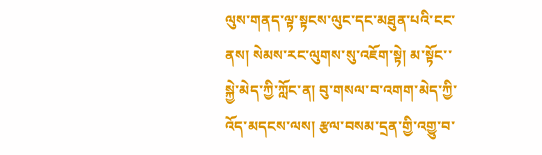ལུས་གནད་ལྟ་སྟངས་ལུང་དང་མཐུན་པའི་ངང་ནས། སེམས་རང་ལུགས་སུ་འཇོག་སྟེ། མ་སྟོང་་སྐྱེ་མེད་ཀྱི་ཀློང་ན། བུ་གསལ་བ་འགག་མེད་ཀྱི་འོད་མདངས་ལས། རྩལ་བསམ་དྲན་གྱི་འགྱུ་བ་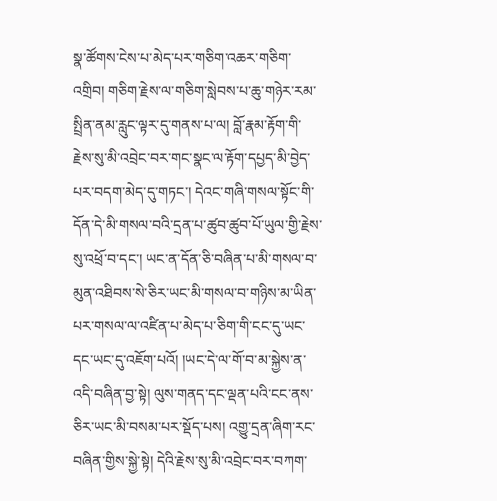སྣ་ཚོགས་ངེས་པ་མེད་པར་གཅིག་འཆར་གཅིག་འགྲིབ། གཅིག་རྗེས་ལ་གཅིག་སླེབས་པ་ཆུ་གཉེར་རམ་སྤྲིན་ནམ་རླུང་ལྟར་དུ་གནས་པ་ལ། བློ་རྣམ་རྟོག་གི་རྗེས་སུ་མི་འབྲེང་བར་གང་སྣང་ལ་རྟོག་དཔྱད་མི་བྱེད་པར་བདག་མེད་དུ་གཏང་། དེའང་གཞི་གསལ་སྟོང་གི་དོན་དེ་མི་གསལ་བའི་དྲན་པ་ཚུབ་ཚུབ་པོ་ཡུལ་གྱི་རྗེས་སུ་འཕྲོ་བ་དང་། ཡང་ན་དོན་ཅི་བཞིན་པ་མི་གསལ་བ་མུན་འཐིབས་སེ་ཅིར་ཡང་མི་གསལ་བ་གཉིས་མ་ཡིན་པར་གསལ་ལ་འཛིན་པ་མེད་པ་ཅིག་གི་ངང་དུ་ཡང་དང་ཡང་དུ་འཇོག་པའོ། །ཡང་དེ་ལ་གོ་བ་མ་སྐྱེས་ན་འདི་བཞིན་བྱ་སྟེ། ལུས་གནད་དང་ལྡན་པའི་ངང་ནས་ཅིར་ཡང་མི་བསམ་པར་སྡོད་པས། འགྱུ་དྲན་ཞིག་རང་བཞིན་གྱིས་སྐྱེ་སྟེ། དེའི་རྗེས་སུ་མི་འབྲེང་བར་བཀག་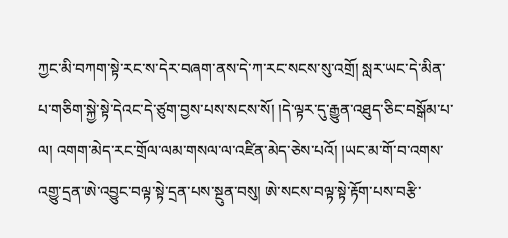ཀྱང་མི་བཀག་སྟེ་རང་ས་དེར་བཞག་ནས་དེ་ཀ་རང་སངས་སུ་འགྲོ། སླར་ཡང་དེ་མིན་པ་གཅིག་སྐྱེ་སྟེ་དེའང་དེ་ཙུག་བྱས་པས་སངས་སོ། །དེ་ལྟར་དུ་རྒྱུན་འཐུད་ཅིང་བསྒོམ་པ་ལ། འགག་མེད་རང་གྲོལ་ལམ་གསལ་ལ་འཛིན་མེད་ཅེས་པའོ། །ཡང་མ་གོ་བ་འགས་འགྱུ་དྲན་ཨེ་འབྱུང་བལྟ་སྟེ་དྲན་པས་སྔུན་བསུ། ཨེ་སངས་བལྟ་སྟེ་རྟོག་པས་བརྩི་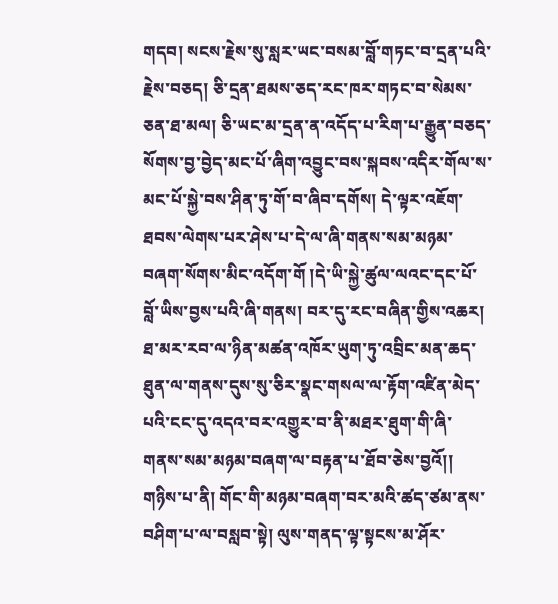གདབ། སངས་རྗེས་སུ་སླར་ཡང་བསམ་བློ་གཏང་བ་དྲན་པའི་རྗེས་བཅད། ཅི་དྲན་ཐམས་ཅད་རང་ཁར་གཏང་བ་སེམས་ཅན་ཐ་མལ། ཅི་ཡང་མ་དྲན་ན་འདོད་པ་རིག་པ་རྒྱུན་བཅད་སོགས་བྱ་བྱེད་མང་པོ་ཞིག་འབྱུང་བས་སྐབས་འདིར་གོལ་ས་མང་པོ་སྐྱེ་བས་ཤིན་ཏུ་གོ་བ་ཞིབ་དགོས། དེ་ལྟར་འཇོག་ཐབས་ལེགས་པར་ཤེས་པ་དེ་ལ་ཞི་གནས་སམ་མཉམ་བཞག་སོགས་མིང་འདོག་གོ །དེ་ཡི་སྐྱེ་ཚུལ་ལའང་དང་པོ་བློ་ཡིས་བྱས་པའི་ཞི་གནས། བར་དུ་རང་བཞིན་གྱིས་འཆར། ཐ་མར་རབ་ལ་ཉིན་མཚན་འཁོར་ཡུག་ཏུ་འབྲིང་མན་ཆད་ཐུན་ལ་གནས་དུས་སུ་ཅིར་སྣང་གསལ་ལ་རྟོག་འཛིན་མེད་པའི་ངང་དུ་འདའ་བར་འགྱུར་བ་ནི་མཐར་ཐུག་གི་ཞི་གནས་སམ་མཉམ་བཞག་ལ་བརྟན་པ་ཐོབ་ཅེས་བྱའོ།།
གཉིས་པ་ནི། གོང་གི་མཉམ་བཞག་བར་མའི་ཚད་ཙམ་ནས་བཤིག་པ་ལ་བསླབ་སྟེ། ལུས་གནད་ལྟ་སྟངས་མ་ཤོར་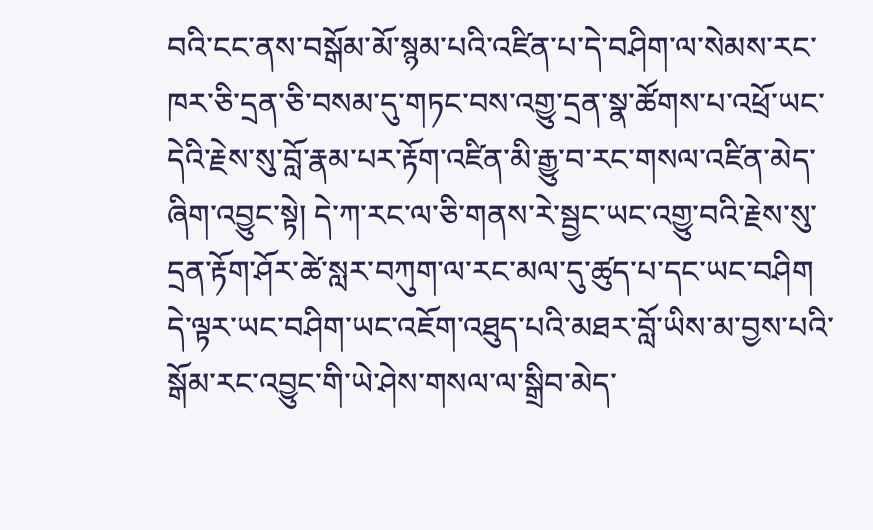བའི་ངང་ནས་བསྒོམ་མོ་སྙམ་པའི་འཛིན་པ་དེ་བཤིག་ལ་སེམས་རང་ཁར་ཅི་དྲན་ཅི་བསམ་དུ་གཏང་བས་འགྱུ་དྲན་སྣ་ཚོགས་པ་འཕྲོ་ཡང་དེའི་རྗེས་སུ་བློ་རྣམ་པར་རྟོག་འཛིན་མི་རྒྱུ་བ་རང་གསལ་འཛིན་མེད་ཞིག་འབྱུང་སྟེ། དེ་ཀ་རང་ལ་ཅི་གནས་རེ་སྦྱང་ཡང་འགྱུ་བའི་རྗེས་སུ་དྲན་རྟོག་ཤོར་ཚེ་སླར་བཀུག་ལ་རང་མལ་དུ་ཚུད་པ་དང་ཡང་བཤིག དེ་ལྟར་ཡང་བཤིག་ཡང་འཇོག་འཐུད་པའི་མཐར་བློ་ཡིས་མ་བྱས་པའི་སྒོམ་རང་འབྱུང་གི་ཡེ་ཤེས་གསལ་ལ་སྒྲིབ་མེད་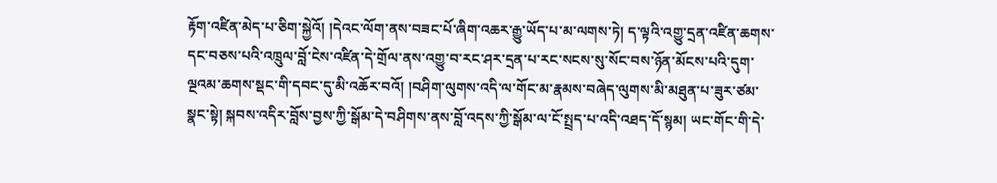རྟོག་འཛིན་མེད་པ་ཅིག་སྐྱེའོ། །དེའང་ལོག་ནས་བཟང་པོ་ཞིག་འཆར་རྒྱུ་ཡོད་པ་མ་ལགས་ཏེ། ད་ལྟའི་འགྱུ་དྲན་འཛིན་ཆགས་དང་བཅས་པའི་འཁྲུལ་བློ་ངེས་འཛིན་དེ་གྲོལ་ནས་འགྱུ་བ་རང་ཤར་དྲན་པ་རང་སངས་སུ་སོང་བས་ཉོན་མོངས་པའི་དུག་ལྔའམ་ཆགས་སྡང་གི་དབང་དུ་མི་འཆོར་བའོ། །བཤིག་ལུགས་འདི་ལ་གོང་མ་རྣམས་བཞེད་ལུགས་མི་མཐུན་པ་ཟུར་ཙམ་སྣང་སྟེ། སྐབས་འདིར་བློས་བྱས་ཀྱི་སྒོམ་དེ་བཤིགས་ནས་བློ་འདས་ཀྱི་སྒོམ་ལ་ངོ་སྤྲད་པ་འདི་འཐད་དོ་སྙམ། ཡང་གོང་གི་དེ་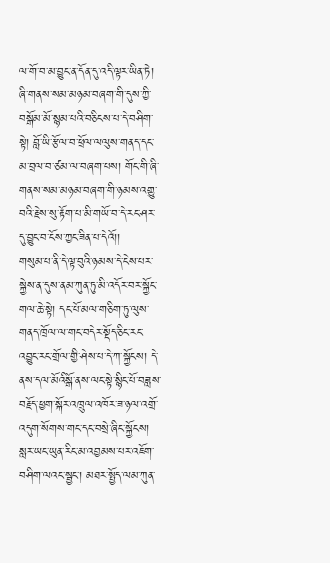ལ་གོ་བ་མ་བྱུང་ན་དོན་དུ་འདི་ལྟར་ཡིན་ཏེ། ཞི་གནས་སམ་མཉམ་བཞག་གི་དུས་ཀྱི་བསྒོམ་མོ་སྙམ་པའི་བཅིངས་པ་དེ་བཤིག་སྟེ། བློ་ཡི་རྩོལ་བ་ཕྲོལ་ལལུས་གནད་དང་མ་བྲལ་བ་ཙམ་ལ་བཞག་པས། གོང་གི་ཞི་གནས་སམ་མཉམ་བཞག་གི་ཉམས་འགྱུ་བའི་རྗེས་སུ་རྟོག་པ་མི་གཡོ་བ་དེ་རང་ཤར་དུ་བྱུང་བ་ངོས་ཀྱང་ཟིན་པ་དེའོ།།
གསུམ་པ་ནི་དེ་ལྟ་བུའི་ཉམས་དེ་ངེས་པར་སྐྱེས་ན་དུས་ནམ་ཀུན་ཏུ་མི་འདོར་བར་སྐྱོང་གལ་ཆེ་སྟེ། དང་པོ་མལ་གཅིག་ཏུ་ལུས་གནད་ཁྲོལ་ལ་གང་བདེར་སྡོད་ཅིང་རང་འབྱུང་རང་གྲོལ་གྱི་ཤེས་པ་དེ་ཀ་སྐྱོངས། དེ་ནས་དལ་མོའིསྒོ་ནས་ལང་སྟེ་སྙིང་པོ་བཟླས་བརྗོད་ཕྱག་སྐོར་འཁྲུལ་འཁོར་ཟ་ཉལ་འགྲོ་འདུག་སོགས་གང་དང་བསྲེ་ཞིང་སྐྱོངས། སླར་ཡང་ཡུན་རིང་མ་འབྱམས་པར་འཇོག་བཤིག་ལའང་སྦྱང་། མཐར་སྤྱོད་ལམ་ཀུན་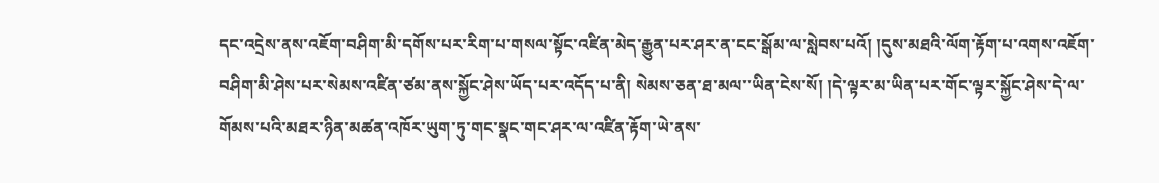དང་འདྲེས་ནས་འཇོག་བཤིག་མི་དགོས་པར་རིག་པ་གསལ་སྟོང་འཛིན་མེད་རྒྱུན་པར་ཤར་ན་ངང་སྒོམ་ལ་སླེབས་པའོ། །དུས་མཐའི་ལོག་རྟོག་པ་འགས་འཇོག་བཤིག་མི་ཤེས་པར་སེམས་འཛིན་ཙམ་ནས་སྐྱོང་ཤེས་ཡོད་པར་འདོད་པ་ནི། སེམས་ཅན་ཐ་མལ་་ཡིན་ངེས་སོ། །དེ་ལྟར་མ་ཡིན་པར་གོང་ལྟར་སྐྱོང་ཤེས་དེ་ལ་གོམས་པའི་མཐར་ཉིན་མཚན་འཁོར་ཡུག་ཏུ་གང་སྣང་གང་ཤར་ལ་འཛིན་རྟོག་ཡེ་ནས་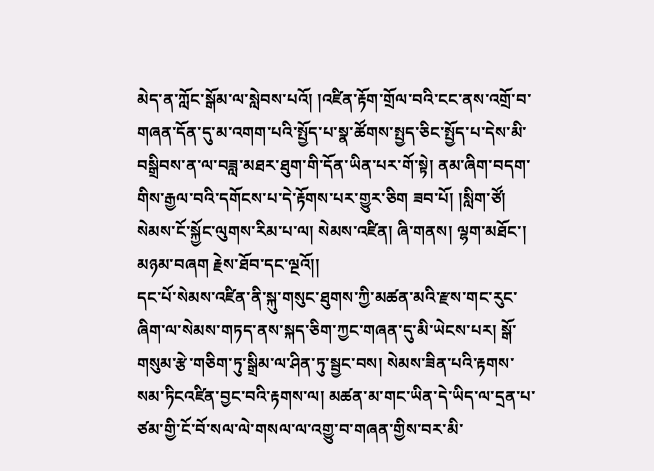མེད་ན་ཀློང་སྒོམ་ལ་སླེབས་པའོ། །འཛིན་རྟོག་གྲོལ་བའི་ངང་ནས་འགྲོ་བ་གཞན་དོན་དུ་མ་འགག་པའི་སྤྱོད་པ་སྣ་ཚོགས་སྤྱད་ཅིང་སྤྱོད་པ་དེས་མི་བསྒྲིབས་ན་ལ་བཟླ་མཐར་ཐུག་གི་དོན་ཡིན་པར་གོ་སྟེ། ནམ་ཞིག་བདག་གིས་རྒྱལ་བའི་དགོངས་པ་དེ་རྟོགས་པར་གྱུར་ཅིག ཟབ་པོ། །སླིག་ཙོ།
སེམས་ངོ་སྐྱོང་ལུགས་རིམ་པ་ལ། སེམས་འཛིན། ཞི་གནས། ལྷག་མཐོང་། མཉམ་བཞག རྗེས་ཐོབ་དང་ལྔའོ།།
དང་པོ་སེམས་འཛིན་ནི་སྐུ་གསུང་ཐུགས་ཀྱི་མཚན་མའི་རྫས་གང་རུང་ཞིག་ལ་སེམས་གཏད་ནས་སྐད་ཅིག་ཀྱང་གཞན་དུ་མི་ཡེངས་པར། སྒོ་གསུམ་རྩེ་གཅིག་ཏུ་སྒྲིམ་ལ་ཤིན་ཏུ་སྦྱང་བས། སེམས་ཟིན་པའི་རྟགས་སམ་ཏིངའཛིན་བྱང་བའི་རྟགས་ལ། མཚན་མ་གང་ཡིན་དེ་ཡིད་ལ་དྲན་པ་ཙམ་གྱི་ངོ་བོ་སལ་ལེ་གསལ་ལ་འགྱུ་བ་གཞན་གྱིས་བར་མི་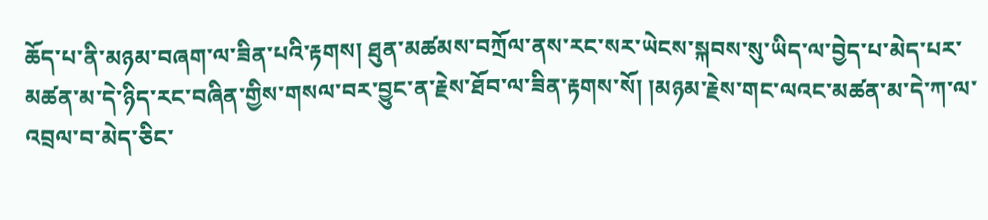ཆོད་པ་ནི་མཉམ་བཞག་ལ་ཟིན་པའི་རྟགས། ཐུན་མཚམས་བཀྲོལ་ནས་རང་སར་ཡེངས་སྐབས་སུ་ཡིད་ལ་བྱེད་པ་མེད་པར་མཚན་མ་དེ་ཉིད་རང་བཞིན་གྱིས་གསལ་བར་བྱུང་ན་རྗེས་ཐོབ་ལ་ཟིན་རྟགས་སོ། །མཉམ་རྗེས་གང་ལའང་མཚན་མ་དེ་ཀ་ལ་འབྲལ་བ་མེད་ཅིང་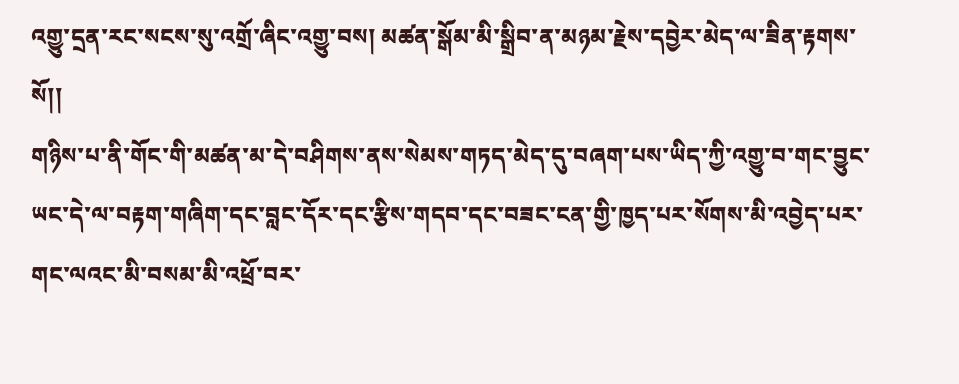འགྱུ་དྲན་རང་སངས་སུ་འགྲོ་ཞིང་འགྱུ་བས། མཚན་སྒོམ་མི་སྒྲིབ་ན་མཉམ་རྗེས་དབྱེར་མེད་ལ་ཟིན་རྟགས་སོ།།
གཉིས་པ་ནི་གོང་གི་མཚན་མ་དེ་བཤིགས་ནས་སེམས་གཏད་མེད་དུ་བཞག་པས་ཡིད་ཀྱི་འགྱུ་བ་གང་བྱུང་ཡང་དེ་ལ་བརྟག་གཞིག་དང་བླང་དོར་དང་རྩིས་གདབ་དང་བཟང་ངན་གྱི་ཁྱད་པར་སོགས་མི་འབྱེད་པར་གང་ལའང་མི་བསམ་མི་འཕྲོ་བར་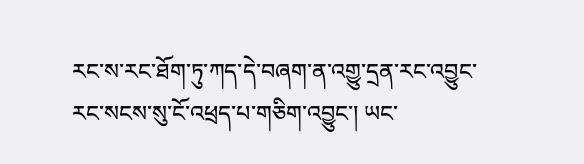རང་ས་རང་ཐོག་ཏུ་ཀད་དེ་བཞག་ན་འགྱུ་དྲན་རང་འབྱུང་རང་སངས་སུ་ངོ་འཕྲད་པ་གཅིག་འབྱུང་། ཡང་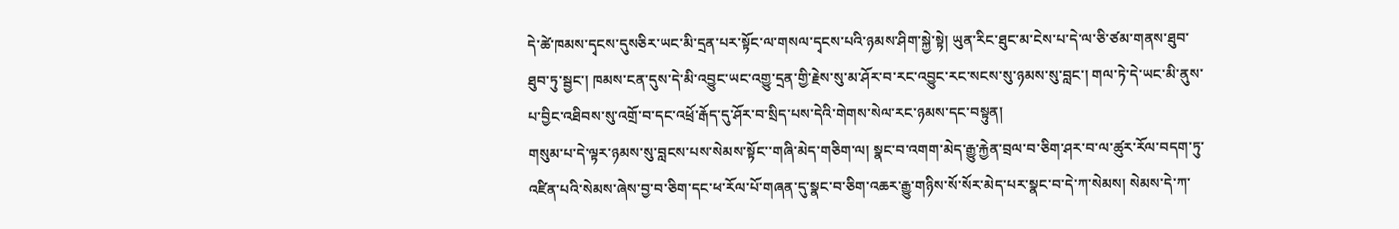དེ་ཚེ་ཁམས་དྭངས་དུསཅིར་ཡང་མི་དྲན་པར་སྟོང་ལ་གསལ་དྭངས་པའི་ཉམས་ཤིག་སྐྱེ་སྟེ། ཡུན་རིང་ཐུང་མ་ངེས་པ་དེ་ལ་ཅི་ཙམ་གནས་ཐུབ་ཐུབ་ཏུ་སྦྱང་། ཁམས་ངན་དུས་དེ་མི་འབྱུང་ཡང་འགྱུ་དྲན་གྱི་རྗེས་སུ་མ་ཤོར་བ་རང་འབྱུང་རང་སངས་སུ་ཉམས་སུ་བླང་། གལ་ཏེ་དེ་ཡང་མི་ནུས་པ་བྱིང་འཐིབས་སུ་འགྲོ་བ་དང་འཕྲོ་རྒོད་དུ་ཤོར་བ་སྲིད་པས་དེའི་གེགས་སེལ་རང་ཉམས་དང་བསྟུན།
གསུམ་པ་དེ་ལྟར་ཉམས་སུ་བླངས་པས་སེམས་སྟོང་་གཞི་མེད་གཅིག་ལ། སྣང་བ་འགག་མེད་རྒྱུ་རྐྱེན་བྲལ་བ་ཅིག་ཤར་བ་ལ་ཚུར་རོལ་བདག་ཏུ་འཛིན་པའི་སེམས་ཞེས་བྱ་བ་ཅིག་དང་ཕ་རོལ་པོ་གཞན་དུ་སྣང་བ་ཅིག་འཆར་རྒྱུ་གཉིས་སོ་སོར་མེད་པར་སྣང་བ་དེ་ཀ་སེམས། སེམས་དེ་ཀ་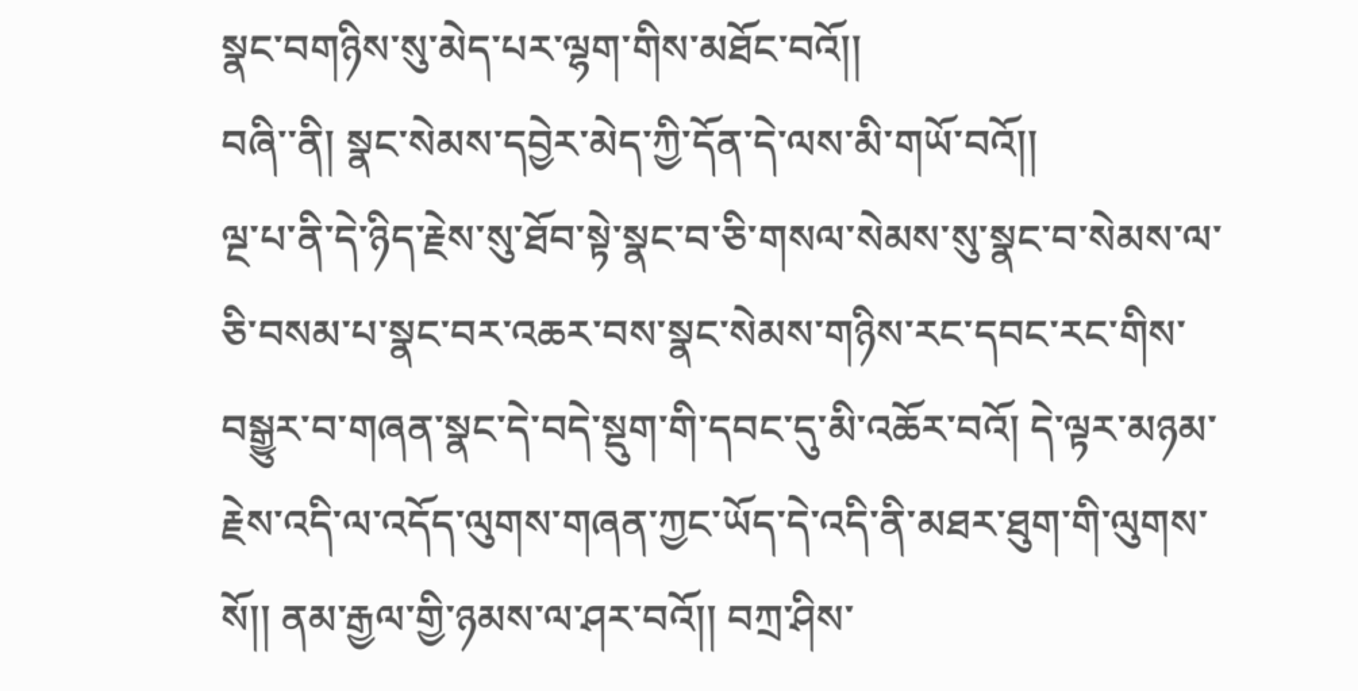སྣང་བགཉིས་སུ་མེད་པར་ལྷག་གིས་མཐོང་བའོ།།
བཞི་་ནི། སྣང་སེམས་དབྱེར་མེད་ཀྱི་དོན་དེ་ལས་མི་གཡོ་བའོ།།
ལྔ་པ་ནི་དེ་ཉིད་རྗེས་སུ་ཐོབ་སྟེ་སྣང་བ་ཅི་གསལ་སེམས་སུ་སྣང་བ་སེམས་ལ་ཅི་བསམ་པ་སྣང་བར་འཆར་བས་སྣང་སེམས་གཉིས་རང་དབང་རང་གིས་བསྒྱུར་བ་གཞན་སྣང་དེ་བདེ་སྡུག་གི་དབང་དུ་མི་འཆོར་བའོ། དེ་ལྟར་མཉམ་རྗེས་འདི་ལ་འདོད་ལུགས་གཞན་ཀྱང་ཡོད་དེ་འདི་ནི་མཐར་ཐུག་གི་ལུགས་སོ།། ནམ་རྒྱལ་གྱི་ཉམས་ལ་ཤར་བའོ།། བཀྲ་ཤིས་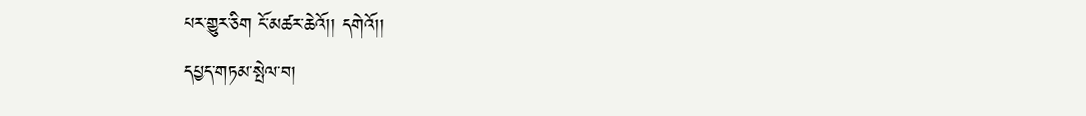པར་གྱུར་ཅིག ངོ་མཚར་ཆེའོ།། དགེའོ།།
དཔྱད་གཏམ་སྤེལ་བ།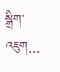སྒྲིག་འཇུག...